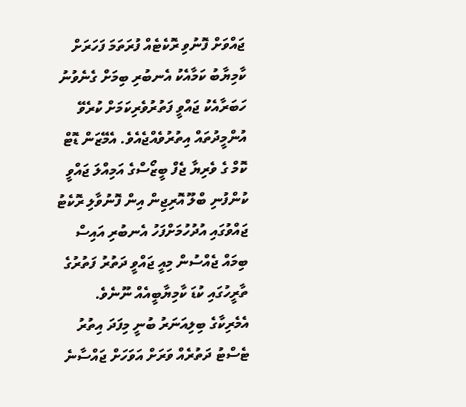ޖައްވަށް ފޮނުވި ރޮކެޓެއް ފުރަތަމަ ފަހަރަށް ކާމިޔާބު ކަމާއެކު އެނބުރި ބިމަށް ގެނެވުނު ހަބަރާއެކު ޖައްވީ ފަތުރުވެރިކަމަށް ކުރެވޭ އުންމީދުތައް އިތުރުވެއްޖެއެވެ. އެމޭޒަން ޑޮޓް ކޮމް ގެ ވެރިޔާ ޖެފް ބީޒޯސްގެ އަމިއްލަ ޖައްވީ ކުންފުނި ބްލޫ އޮރިޖިން އިން ފޮނުވާލި ރޮކެޓު ޖައްވުގައި އުދުހުމަށްފަހު އެނބުރި އައިސް ބިމައް ޖެއްސުން މިއީ ޖައްވީ ދަތުރު ފަތުރުގެ ތާރީހުގައި ކުޑަ ކާމިޔާބީއެއް ނޫނެވެ.
އެމެރިކާގެ ބިލިއަނަރު ބުނީ މިފަދަ އިތުރު ޓެސްޓު ދަތުރެއް ވަރަށް އަވަހަށް ޖައްސާނެ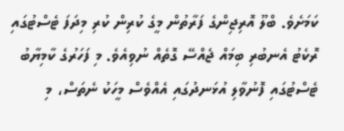ކަމަށެވެ. ބްލޫ އޮރިޖިންގެ ފަރާތުން މީގެ ކުރިން ކުރި މިދަފަ ޓެސްޓުގައި ރޮކެޓު އެނބުރި ބިމައް ޖެއްސޭ ގޮތެއް ނުވިއެވެ. މި ފަހަރުގެ ކާމިޔާބު ޓެސްޓުގައި ފޮނުވާލި އުޅަނދުގައި އެއްވެސް މީހަކު ނެތަސް، މި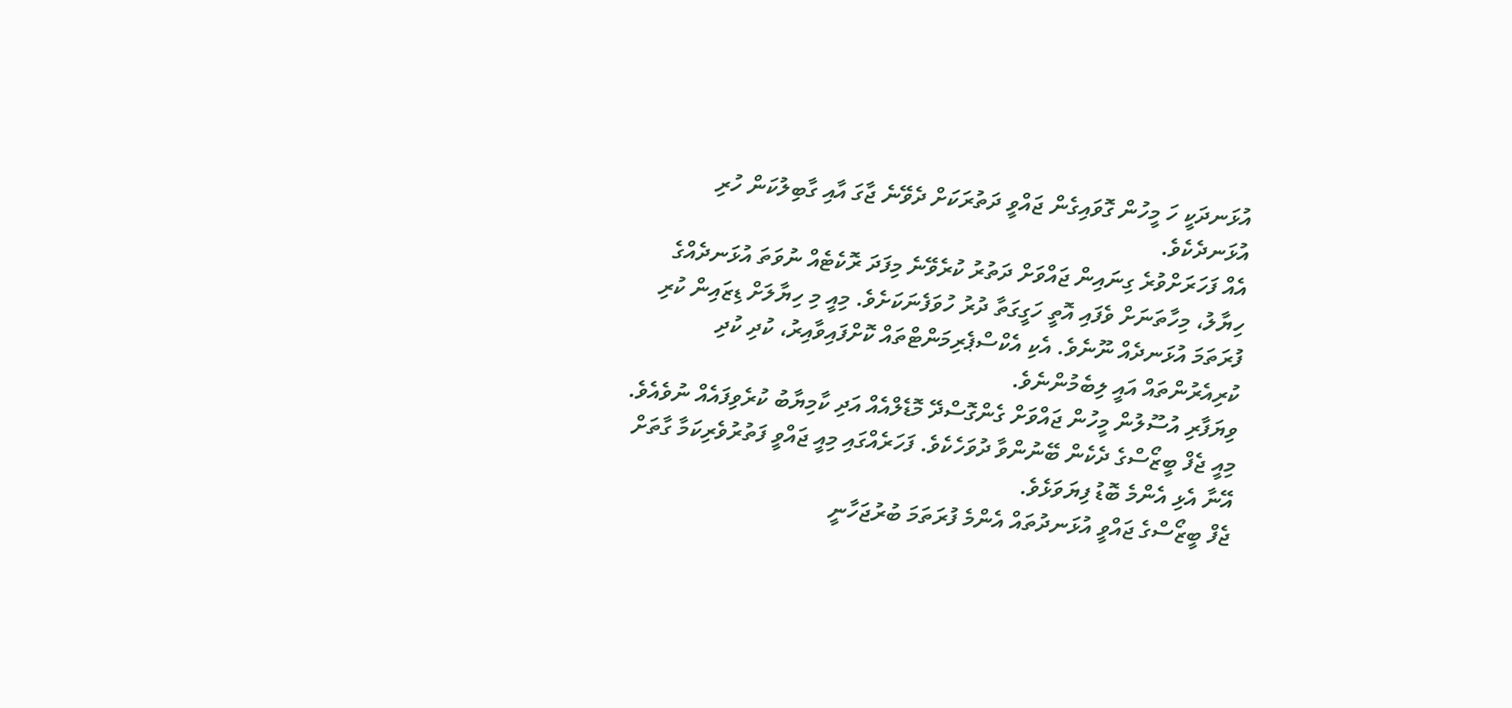އުޅަނދަކީ ހަ މީހުން ގޮވައިގެން ޖައްވީ ދަތުރަކަށް ދެވޭނެ ޖާގަ އާއި ގާބިލުކަން ހުރި އުޅަނދެކެވެ.
އެއް ފަހަރަށްވުރެ ގިނައިން ޖައްވަށް ދަތުރު ކުރެވޭނެ މިފަދަ ރޮކެޓެއް ނުވަތަ އުޅަނދެއްގެ ހިޔާލު، މިހާތަނަށް ވެފައި އޮތީ ހަގީގަތާ ދުރު ހުވަފެނަކަށެވެ. މިއީ މި ހިޔާލަށް ޑިޒައިން ކުރި ފުރަތަމަ އުޅަނދެއް ނޫނެވެ. އެކި އެކްސްޕެރިމަންޓްތައް ކޮށްފައިވާއިރު، ކުދި ކުދި ކުރިއެރުންތައް އައީ ލިބެމުންނެވެ.
ވިޔަފާރި އުސޫލުން މީހުން ޖައްވަށް ގެންގޮސްދޭ މޮޑެލްއެއް އަދި ކާމިޔާބު ކުރެވިފައެއް ނުވެއެވެ. މިއީ ޖެފް ބީޒޯސްގެ ދެކެން ބޭނުންވާ ދުވަހެކެވެ. ފަހަރެއްގައި މިއީ ޖައްވީ ފަތުރުވެރިކަމާ ގާތަށް އޭނާ އެޅި އެންމެ ބޮޑު ފިޔަވަޅެވެ.
ޖެފް ބީޒޯސްގެ ޖައްވީ އުޅަނދުތައް އެންމެ ފުރަތަމަ ބުރުޖަހާނީ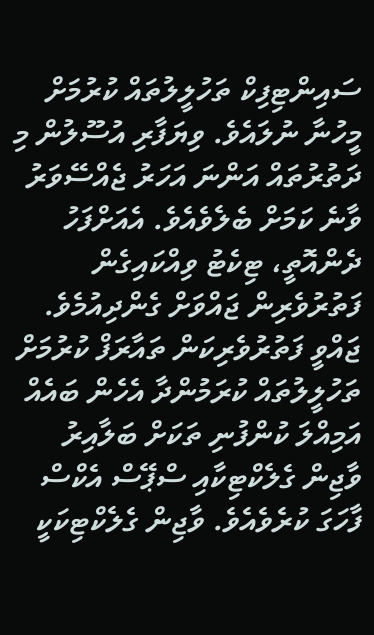ސައިންޓިފިކް ތަހުލީލުތައް ކުރުމަށް މީހުނާ ނުލައެވެ. ވިޔަފާރި އުސޫލުން މި ދަތުރުތައް އަންނަ އަހަރު ޖެއްސޭވަރު ވާނެ ކަމަށް ބެލެވެއެވެ. އެއަށްފަހު ދެންއޮތީ، ޓިކެޓު ވިއްކައިގެން ފަތުރުވެރިން ޖައްވަށް ގެންދިއުމެވެ.
ޖައްވީ ފަތުރުވެރިކަން ތައާރަފް ކުރުމަށް ތަހުލީލުތައް ކުރަމުންދާ އެހެން ބައެއް އަމިއްލަ ކުންފުނި ތަކަށް ބަލާއިރު ވާޖިން ގެލެކްޓިކާއި ސްޕޭސް އެކްސް ފާހަގަ ކުރެވެއެވެ. ވާޖިން ގެލެކްޓިކަކީ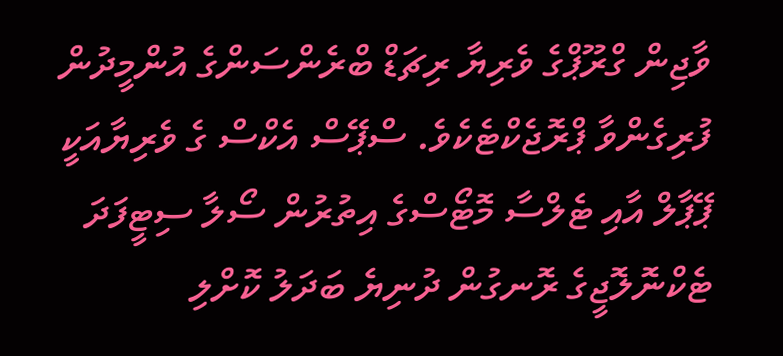ވާޖިން ގްރޫޕްގެ ވެރިޔާ ރިޗަޑް ބްރެންސަންގެ އުންމީދުން ފުރިގެންވާ ޕްރޮޖެކްޓެކެވެ. ސްޕޭސް އެކްސް ގެ ވެރިޔާއަކީ ޕޭޕާލް އާއި ޓެލްސާ މޮޓޯސްގެ އިތުރުން ސޯލާ ސިޓީފަދަ ޓެކްނޮލޮޖީގެ ރޮނގުން ދުނިޔެ ބަދަލު ކޮށްލި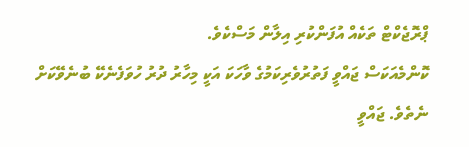ޕްރޮޖެކްޓް ތަކެއް އުފަންކުރި އިލާން މަސްކެވެ.
ކޮންމެއަކަސް ޖައްވީ ފަތުރުވެރިކަމުގެ ވާހަކަ އަކީ މިހާރު ދުރު ހުވަފެނެކޭ ބުނެވޭކަށް ނެތެވެ. ޖައްވީ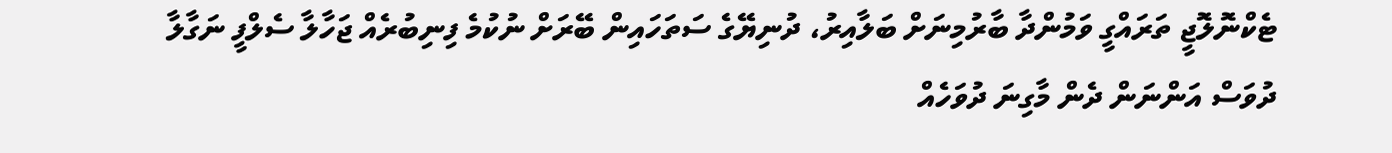ޓެކްނޮލޮޖީ ތަރައްގީ ވަމުންދާ ބާރުމިނަށް ބަލާއިރު، ދުނިޔޭގެ ސަތަހައިން ބޭރަށް ނުކުމެ ފިނިބުރެއް ޖަހާލާ ސެލްފީ ނަގާލާ ދުވަސް އަންނަން ދެން މާގިނަ ދުވަހެއް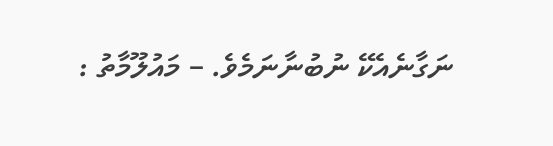ނަގާނެއެކޭ ނުބުނާނަމެވެ. – މައުލޫމާތު :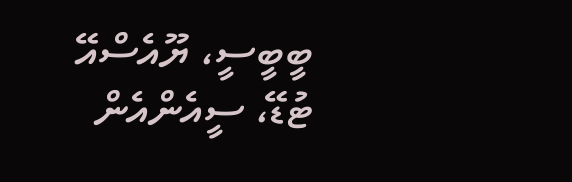ބީބީސީ، ޔޫއެސްއޭ ޓުޑޭ، ސީއެންއެން